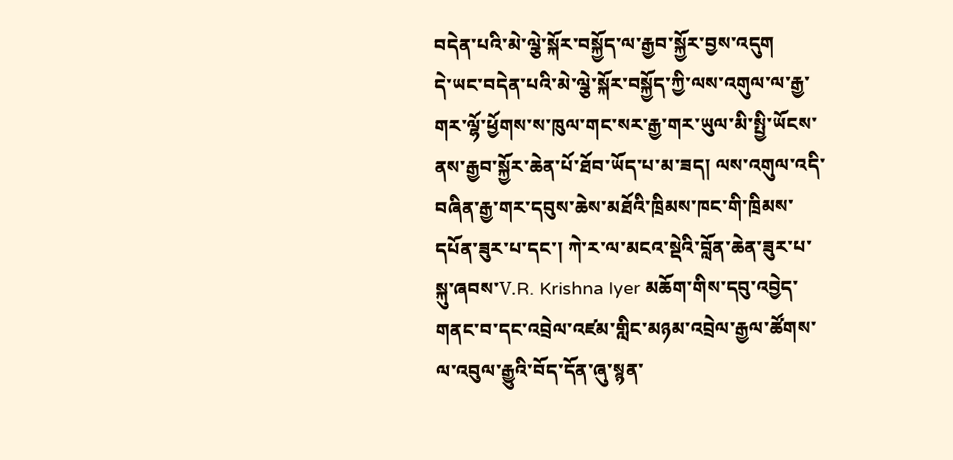བདེན་པའི་མེ་ལྕེ་སྐོར་བསྐྱོད་ལ་རྒྱབ་སྐྱོར་བྱས་འདུག
དེ་ཡང་བདེན་པའི་མེ་ལྕེ་སྐོར་བསྐྱོད་ཀྱི་ལས་འགུལ་ལ་རྒྱ་གར་ལྷོ་ཕྱོགས་ས་ཁུལ་གང་སར་རྒྱ་གར་ཡུལ་མི་སྤྱི་ཡོངས་ནས་རྒྱབ་སྐྱོར་ཆེན་པོ་ཐོབ་ཡོད་པ་མ་ཟད། ལས་འགུལ་འདི་བཞིན་རྒྱ་གར་དབུས་ཆེས་མཐོའི་ཁྲིམས་ཁང་གི་ཁྲིམས་དཔོན་ཟུར་པ་དང་། ཀེ་ར་ལ་མངའ་སྡེའི་བློན་ཆེན་ཟུར་པ་ སྐུ་ཞབས་V.R. Krishna Iyer མཆོག་གིས་དབུ་འབྱེད་གནང་བ་དང་འབྲེལ་འཛམ་གླིང་མཉམ་འབྲེལ་རྒྱལ་ཚོགས་ལ་འབུལ་རྒྱུའི་བོད་དོན་ཞུ་སྙན་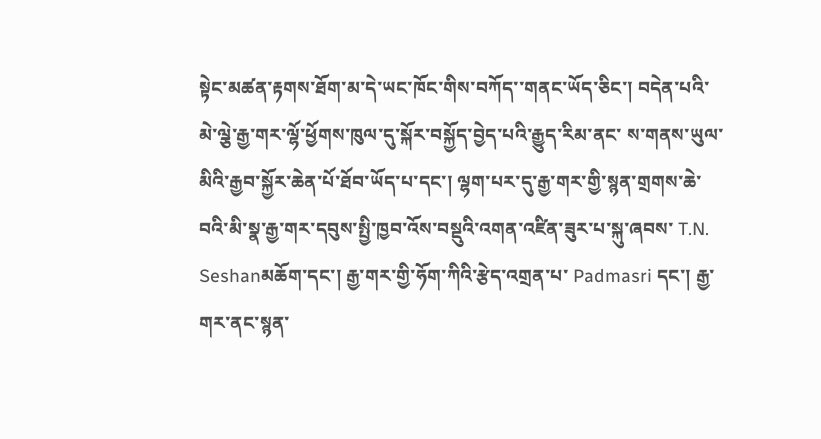སྟེང་མཚན་རྟགས་ཐོག་མ་དེ་ཡང་ཁོང་གིས་བཀོད་་གནང་ཡོད་ཅིང་། བདེན་པའི་མེ་ལྕེ་རྒྱ་གར་ལྷོ་ཕྱོགས་ཁུལ་དུ་སྐོར་བསྐྱོད་བྱེད་པའི་རྒྱུད་རིམ་ནང་ ས་གནས་ཡུལ་མིའི་རྒྱབ་སྐྱོར་ཆེན་པོ་ཐོབ་ཡོད་པ་དང་། ལྷག་པར་དུ་རྒྱ་གར་གྱི་སྙན་གྲགས་ཆེ་བའི་མི་སྣ་རྒྱ་གར་དབུས་སྤྱི་ཁྱབ་འོས་བསྡུའི་འགན་འཛིན་ཟུར་པ་སྐུ་ཞབས་ T.N. Seshanམཆོག་དང་། རྒྱ་གར་གྱི་ཧོག་ཀིའི་རྩེད་འགྲན་པ་ Padmasri དང་། རྒྱ་གར་ནང་སྙན་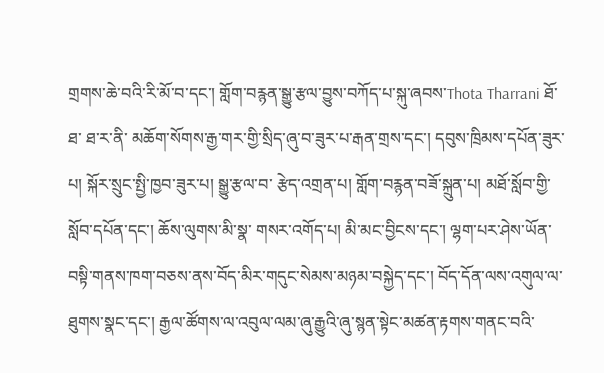གྲགས་ཆེ་བའི་རི་མོ་བ་དང་། གློག་བརྙན་སྒྱུ་རྩལ་བྱུས་བཀོད་པ་སྐུ་ཞབས་Thota Tharrani ཐོ་ཐ་ ཐ་ར་ནི་ མཆོག་སོགས་རྒྱ་གར་གྱི་སྲིད་ཞུ་བ་ཟུར་པ་རྒན་གྲས་དང་། དབུས་ཁྲིམས་དཔོན་ཟུར་པ། སྐོར་སྲུང་སྤྱི་ཁྱབ་ཟུར་པ། སྒྱུ་རྩལ་བ་ རྩེད་འགྲན་པ། གློག་བརྙན་བཟོ་སྐྲུན་པ། མཐོ་སློབ་གྱི་སློབ་དཔོན་དང་། ཆོས་ལུགས་མི་སྣ་ གསར་འགོད་པ། མི་མང་བྱིངས་དང་། ལྷག་པར་ཤེས་ཡོན་བསྟི་གནས་ཁག་བཅས་ནས་བོད་མིར་གདུང་སེམས་མཉམ་བསྐྱེད་དང་། བོད་དོན་ལས་འགུལ་ལ་ཐུགས་སྣང་དང་། རྒྱལ་ཚོགས་ལ་འབུལ་ལམ་ཞུ་རྒྱུའི་ཞུ་སྙན་སྟེང་མཚན་རྟགས་གནང་བའི་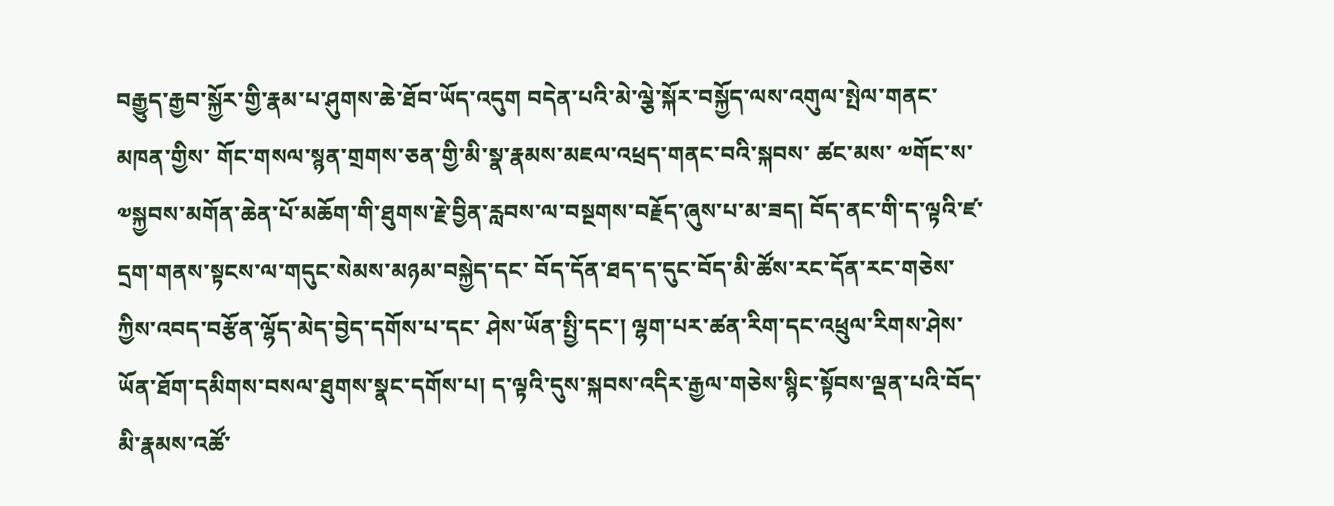བརྒྱུད་རྒྱབ་སྐྱོར་གྱི་རྣམ་པ་ཤུགས་ཆེ་ཐོབ་ཡོད་འདུག བདེན་པའི་མེ་ལྕེ་སྐོར་བསྐྱོད་ལས་འགུལ་སྤེལ་གནང་མཁན་གྱིས་ གོང་གསལ་སྙན་གྲགས་ཅན་གྱི་མི་སྣ་རྣམས་མཇལ་འཕྲད་གནང་བའི་སྐབས་ ཚང་མས་ ༧གོང་ས་༧སྐྱབས་མགོན་ཆེན་པོ་མཆོག་གི་ཐུགས་རྗེ་བྱིན་རླབས་ལ་བསྔགས་བརྗོད་ཞུས་པ་མ་ཟད། བོད་ནང་གི་ད་ལྟའི་ཛ་དྲག་གནས་སྟངས་ལ་གདུང་སེམས་མཉམ་བསྐྱེད་དང་ བོད་དོན་ཐད་ད་དུང་བོད་མི་ཚོས་རང་དོན་རང་གཅེས་ཀྱིས་འབད་བརྩོན་ལྷོད་མེད་བྱེད་དགོས་པ་དང་ ཤེས་ཡོན་སྤྱི་དང་། ལྷག་པར་ཚན་རིག་དང་འཕྲུལ་རིགས་ཤེས་ཡོན་ཐོག་དམིགས་བསལ་ཐུགས་སྣང་དགོས་པ། ད་ལྟའི་དུས་སྐབས་འདིར་རྒྱལ་གཅེས་སྙིང་སྟོབས་ལྡན་པའི་བོད་མི་རྣམས་འཚོ་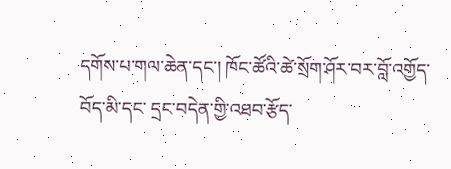དགོས་པ་གལ་ཆེན་དང་། ཁོང་ཚོའི་ཚེ་སྲོག་ཤོར་བར་བློ་འགྱོད་ བོད་མི་དང་ དྲང་བདེན་གྱི་འཐབ་རྩོད་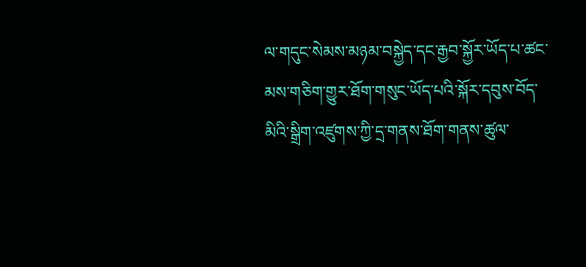ལ་གདུང་སེམས་མཉམ་བསྐྱེད་དང་རྒྱབ་སྐྱོར་ཡོད་པ་ཚང་མས་གཅིག་གྱུར་ཐོག་གསུང་ཡོད་པའི་སྐོར་དབུས་བོད་མིའི་སྒྲིག་འཛུགས་ཀྱི་དྲ་གནས་ཐོག་གནས་ཚུལ་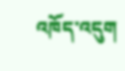འཁོད་འདུག